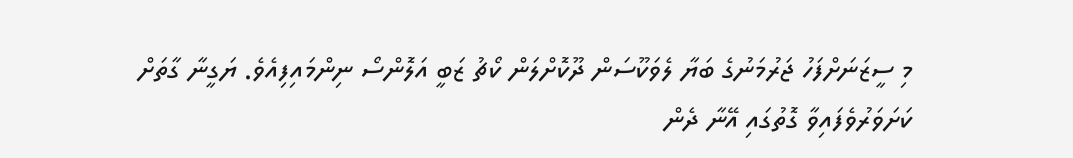މި ސީޒަނަށްފަހު ޖަރުމަނުގެ ބަޔާ ލެވަކޫސަން ދޫކޮށްލަން ކޯޗު ޒަބީ އަލޮންސޯ ނިންމައިފިއެވެ. ޔަގީނާ ގާތަށް ކަށަވަރުވެފައިވާ ގޮތުގައި އޭނާ ދެން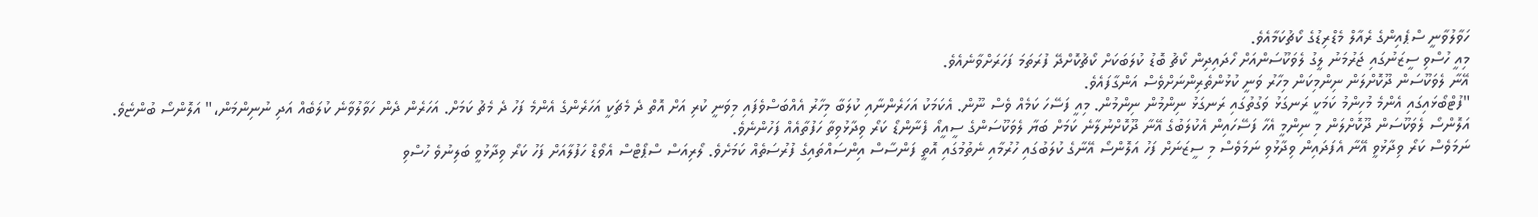ހަވާލުވާނީ ސްޕެއިންގެ ރެއާލް މެޑްރިޑުގެ ކޯޗުކަމާއެވެ.
މިއީ ހުސްވި ސީޒަނުގައި ޖަރުމަނު ލީގު ލެވަކޫސަންއަށް ހޯދައިދިން ކޯޗު ބޮޑު ކުލަބަކަށް ކޯޗުކޮށްދޭ ފުރަތަމަ ފަހަރަށްވާނެއެވެ.
އޭނާ ލެވަކޫސަން ދޫކޮށްލަން ނިންމިކަން މިހާރު ވަނީ ކުޅުންތެރިންނަށްވެސް އަންގާފައެވެ.
"ފުޓްބޯޅައިގައި އެންމެ މުހިންމު ކަމަކީ ރަނގަޅު ވަގުތުގައި ރަނގަޅު ނިންމުން ނިންމުން. މިއީ ފަސޭހަ ކަމެއް ވެސް ނޫން. އެކަމަކު އަހަރެންނާއި ކުލަބާ މިހާރު އެއްބަސްވެފައި މިވަނީ ކުރި އަށް އޮތް ދެ މެޗަކީ އަހަރެންގެ އެންމެ ފަހު ދެ މެޗު ކަމަށް. އަހަރެން ދެން ހަވާލުވާނެ ކުލަބެއް އަދި ނުނިންމަން،" އަލޮންސޯ ބުންޏެވެ.
އަލޮންސޯ ލެވަކޫސަން ދޫކޮށްލަން މި ނިންމީ އެހާ ފަސޭހައިން އެކުލަބުގެ އޭނާ ދޫކޮށްނުލާނެ ކަމަށް ބަޔާ ލެވަކޫސަންގެ ސީއީއޯ ފެނާންޑޯ ކަރޯ ވިދާޅުވިތާ ހަފުތާއެއް ފަހުންނެވެ.
ނަމަވެސް ކަރޯ ވިދާޅުވީ އޭނާ އެފަދައިން ވިދާޅުވި ނަމަވެސް މި ސީޒަނަށް ފަހު އަލޮންސޯ އޭނާގެ ކުލަބުގައި ހުރުމާއި ނެތުމުގައި އޮތީ ފަންސާސް އިންސައްތައިގެ ފުރުސަތެއް ކަމަށެވެ. ލޯރިއަސް ސްޕޯޓްސް އެވޯޑް ހަފުލާއަށް ފަހު ކަރޯ ވިދާޅުވީ ބަލިނުވެ ހުސްވި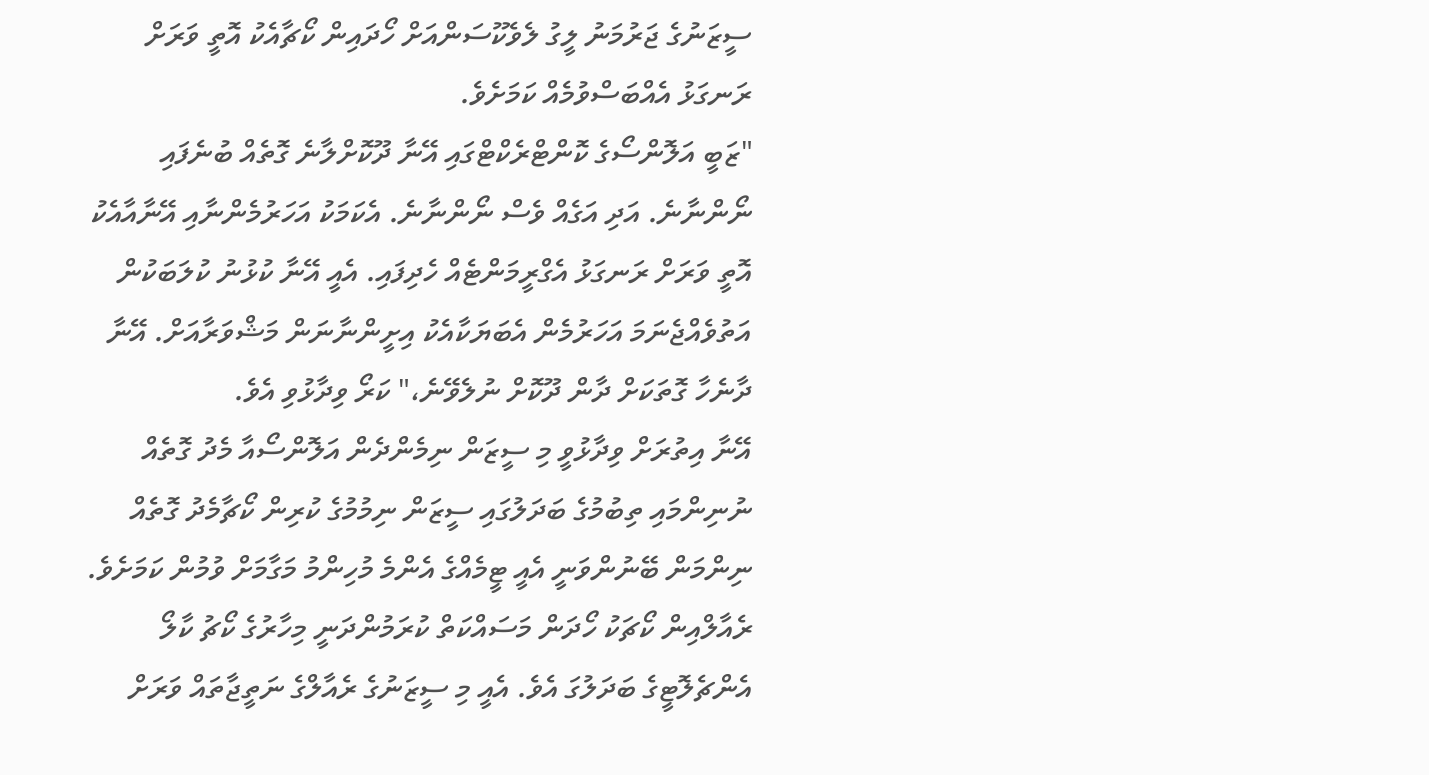ސީޒަނުގެ ޖަރުމަނު ލީގު ލެވެކޫސަންއަށް ހޯދައިން ކޯޗާއެކު އޮތީ ވަރަށް ރަނގަޅު އެއްބަސްވުމެއް ކަމަށެވެ.
"ޒަބީ އަލޮންސޯގެ ކޮންޓްރެކްޓްގައި އޭނާ ދޫކޮށްލާނެ ގޮތެއް ބުނެފައި ނޯންނާނެ. އަދި އަގެއް ވެސް ނޯންނާނެ. އެކަމަކު އަހަރުމެންނާއި އޭނާއާއެކު އޮތީ ވަރަށް ރަނގަޅު އެގްރީމަންޓެއް ހެދިފައި. އެއީ އޭނާ ކުޅުނު ކުލަބަކުން އަތުވެއްޖެނަމަ އަހަރުމެން އެބަޔަކާއެކު އިށީންނާނަން މަޝްވަރާއަށް. އޭނާ ދާނެހާ ގޮތަކަށް ދާން ދޫކޮށް ނުލެވޭނެ،" ކަރޯ ވިދާޅުވި އެވެ.
އޭނާ އިތުރަށް ވިދާޅުވީ މި ސީޒަން ނިމެންދެން އަލޮންސޯއާ މެދު ގޮތެއް ނުނިންމައި ތިބުމުގެ ބަދަލުގައި ސީޒަން ނިމުމުގެ ކުރިން ކޯޗާމެދު ގޮތެއް ނިންމަން ބޭނުންވަނީ އެއީ ޓީމެއްގެ އެންމެ މުހިންމު މަގާމަށް ވުމުން ކަމަށެވެ.
ރެއާލްއިން ކޯޗަކު ހޯދަން މަސައްކަތް ކުރަމުންދަނީ މިހާރުގެ ކޯޗު ކާލޯ އެންޗެލޮޓީގެ ބަދަލުގަ އެވެ. އެއީ މި ސީޒަނުގެ ރެއާލްގެ ނަތީޖާތައް ވަރަށް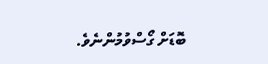ބޮޑަށް ގޯސްވުމުންނެވެ.